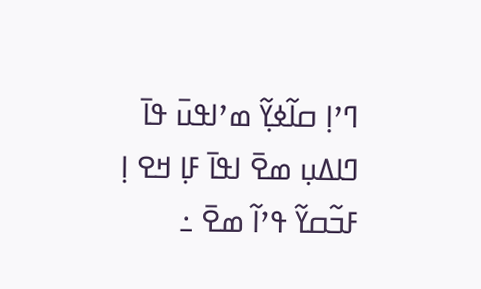ߣߴߊ߲ ߛߊ߬ߦߌ߲߬ ߘߴߊߟߎ߫ ߟߊ߫ ߣߊߡߎ߲ ߘߐ߫ ߊߟߊ߫ ߓߊ߲ ߞߐ ߊ߲ ߓߏ߬ߛߌ߬ ߟߴߊ߬ ߘߐ߫ ߸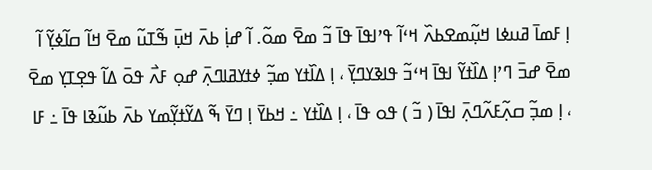ߊ߲ ߓߘߊ߫ ߥߎߦߊ ߞߎ߲߬ߘߐߕߍ߰ ߞߵߊ߬ ߟߴߊߟߊ߫ ߟߊ߫ ߏ߬ ߘߐ߫ ߘߋ߬. ߊ߬ ߝߊ߲߭ ߕߍ߫ ߞߎ߲߫ ߒ߬ߠߎ߬ ߘߐ߫ ߞߊ߬ ߛߊ߬ߦߌ߲߬ ߊ߬ ߘߐ߫ ߝߏ߫ ߣߴߊ߲ ߡߊ߰ߙߌ߬ ߊߟߊ߫ ߞߵߏ߬ ߟߊߢߌߣߌ߲߫ ، ߊ߲ ߡߊ߰ߙߌ ߘߏ߲߬ ߦߙߌߥߊߣߍ߲߫ ߝߋ߲ ߓߍ߯ ߟߋ߫ ߡߊ߬ ߟߐ߲ߠߌ߲ ߘߐ߫ ، ߊ߲ ߘߏ߲߬ ߛߍ߲߬ߓߍ߬ߣߍ߲߫ ߊߟߊ߫ ( ߏ߬ ) ߟߋ ߟߊ߫ ، ߊ߲ ߡߊ߰ߙߌ ߸ ߞߕߌ߫ ߊ߲ ߣߌ߫ ߒ߬ ߡߌ߬ߙߌ߲߬ߘߌ ߕߍ߫ ߕߎ߬ߢߊ ߟߊ߫ ߸ ߓߊ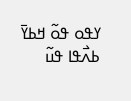ߌߟߋ ߟߋ߬ ߞߕߌ߫ ߕߍ߯ߟߊ ߟߎ߬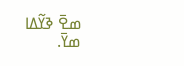ߘߐ߫ ߢߌ߬ߡߊ ߘߌ߫.